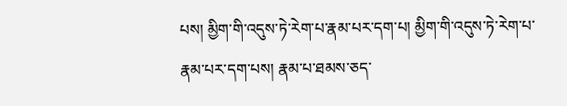པས། མྱིག་གི་འདུས་ཏེ་རེག་པ་རྣམ་པར་དག་པ། མྱིག་གི་འདུས་ཏེ་རེག་པ་རྣམ་པར་དག་པས། རྣམ་པ་ཐམས་ཅད་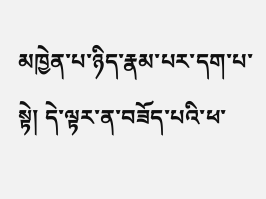མཁྱེན་པ་ཉིད་རྣམ་པར་དག་པ་སྟེ། དེ་ལྟར་ན་བཟོད་པའི་ཕ་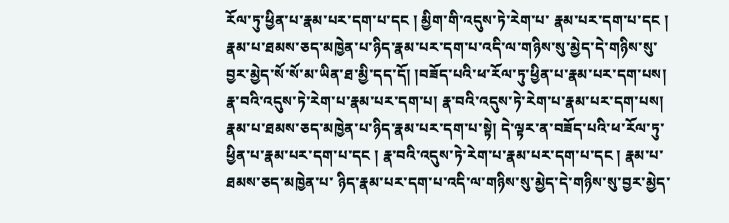རོལ་ཏུ་ཕྱིན་པ་རྣམ་པར་དག་པ་དང ། མྱིག་གི་འདུས་ཏེ་རེག་པ་ རྣམ་པར་དག་པ་དང ། རྣམ་པ་ཐམས་ཅད་མཁྱེན་པ་ཉིད་རྣམ་པར་དག་པ་འདི་ལ་གཉིས་སུ་མྱེད་དེ་གཉིས་སུ་བྱར་མྱེད་སོ་སོ་མ་ཡིན་ཐ་མྱི་དད་དོ། །བཟོད་པའི་ཕ་རོལ་ཏུ་ཕྱིན་པ་རྣམ་པར་དག་པས། རྣ་བའི་འདུས་ཏེ་རེག་པ་རྣམ་པར་དག་པ། རྣ་བའི་འདུས་ཏེ་རེག་པ་རྣམ་པར་དག་པས། རྣམ་པ་ཐམས་ཅད་མཁྱེན་པ་ཉིད་རྣམ་པར་དག་པ་སྟེ། དེ་ལྟར་ན་བཟོད་པའི་ཕ་རོལ་ཏུ་ཕྱིན་པ་རྣམ་པར་དག་པ་དང ། རྣ་བའི་འདུས་ཏེ་རེག་པ་རྣམ་པར་དག་པ་དང ། རྣམ་པ་ཐམས་ཅད་མཁྱེན་པ་ ཉིད་རྣམ་པར་དག་པ་འདི་ལ་གཉིས་སུ་མྱེད་དེ་གཉིས་སུ་བྱར་མྱེད་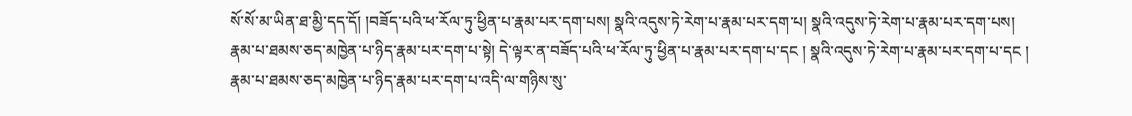སོ་སོ་མ་ཡིན་ཐ་མྱི་དད་དོ། །བཟོད་པའི་ཕ་རོལ་ཏུ་ཕྱིན་པ་རྣམ་པར་དག་པས། སྣའི་འདུས་ཏེ་རེག་པ་རྣམ་པར་དག་པ། སྣའི་འདུས་ཏེ་རེག་པ་རྣམ་པར་དག་པས། རྣམ་པ་ཐམས་ཅད་མཁྱེན་པ་ཉིད་རྣམ་པར་དག་པ་སྟེ། དེ་ལྟར་ན་བཟོད་པའི་ཕ་རོལ་ཏུ་ཕྱིན་པ་རྣམ་པར་དག་པ་དང ། སྣའི་འདུས་ཏེ་རེག་པ་རྣམ་པར་དག་པ་དང ། རྣམ་པ་ཐམས་ཅད་མཁྱེན་པ་ཉིད་རྣམ་པར་དག་པ་འདི་ལ་གཉིས་སུ་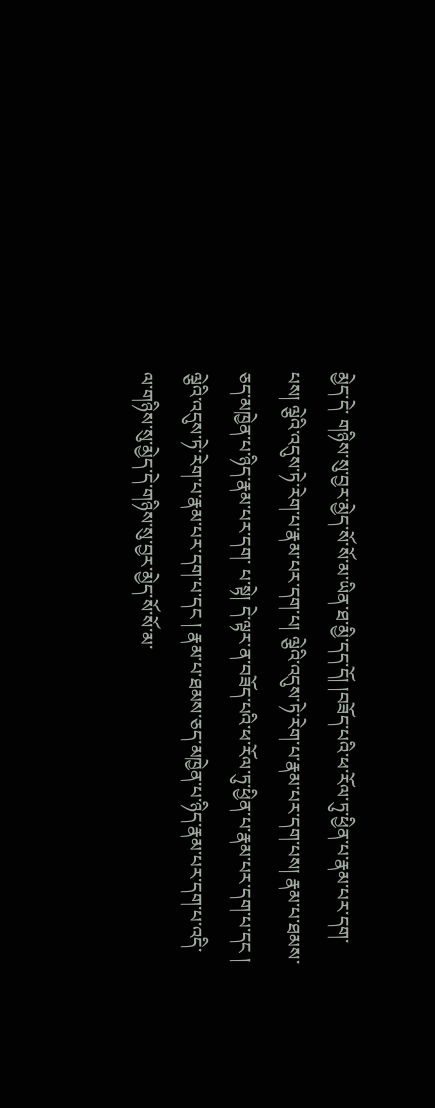མྱེད་དེ་ གཉིས་སུ་བྱར་མྱེད་སོ་སོ་མ་ཡིན་ཐ་མྱི་དད་དོ། །བཟོད་པའི་ཕ་རོལ་ཏུ་ཕྱིན་པ་རྣམ་པར་དག་པས། ལྕེའི་འདུས་ཏེ་རེག་པ་རྣམ་པར་དག་པ། ལྕེའི་འདུས་ཏེ་རེག་པ་རྣམ་པར་དག་པས། རྣམ་པ་ཐམས་ཅད་མཁྱེན་པ་ཉིད་རྣམ་པར་དག་ པ་སྟེ། དེ་ལྟར་ན་བཟོད་པའི་ཕ་རོལ་ཏུ་ཕྱིན་པ་རྣམ་པར་དག་པ་དང ། ལྕེའི་འདུས་ཏེ་རེག་པ་རྣམ་པར་དག་པ་དང ། རྣམ་པ་ཐམས་ཅད་མཁྱེན་པ་ཉིད་རྣམ་པར་དག་པ་འདི་ལ་གཉིས་སུ་མྱེད་དེ་གཉིས་སུ་བྱར་མྱེད་སོ་སོ་མ་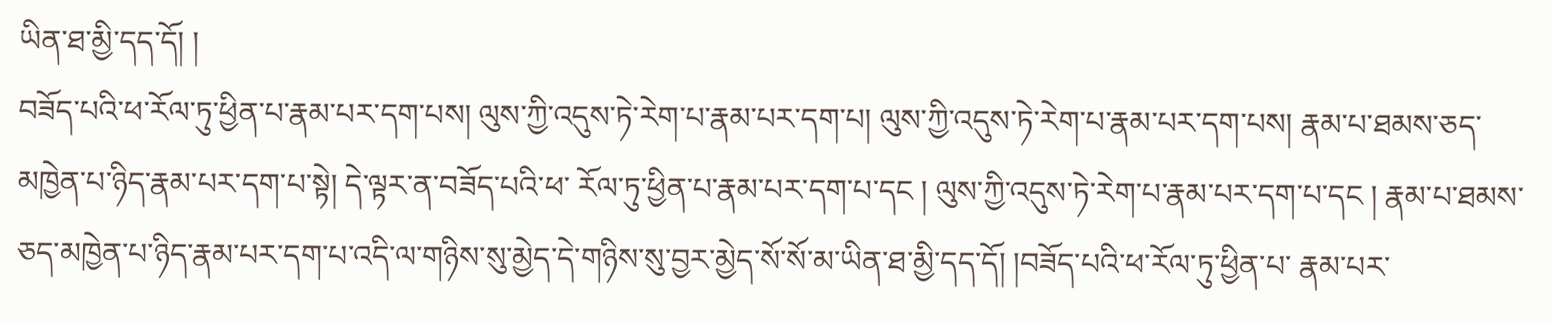ཡིན་ཐ་མྱི་དད་དོ། །
བཟོད་པའི་ཕ་རོལ་ཏུ་ཕྱིན་པ་རྣམ་པར་དག་པས། ལུས་ཀྱི་འདུས་ཏེ་རེག་པ་རྣམ་པར་དག་པ། ལུས་ཀྱི་འདུས་ཏེ་རེག་པ་རྣམ་པར་དག་པས། རྣམ་པ་ཐམས་ཅད་མཁྱེན་པ་ཉིད་རྣམ་པར་དག་པ་སྟེ། དེ་ལྟར་ན་བཟོད་པའི་ཕ་ རོལ་ཏུ་ཕྱིན་པ་རྣམ་པར་དག་པ་དང ། ལུས་ཀྱི་འདུས་ཏེ་རེག་པ་རྣམ་པར་དག་པ་དང ། རྣམ་པ་ཐམས་ཅད་མཁྱེན་པ་ཉིད་རྣམ་པར་དག་པ་འདི་ལ་གཉིས་སུ་མྱེད་དེ་གཉིས་སུ་བྱར་མྱེད་སོ་སོ་མ་ཡིན་ཐ་མྱི་དད་དོ། །བཟོད་པའི་ཕ་རོལ་ཏུ་ཕྱིན་པ་ རྣམ་པར་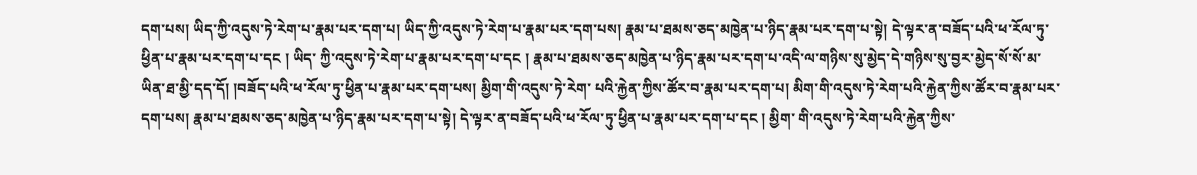དག་པས། ཡིད་ཀྱི་འདུས་ཏེ་རེག་པ་རྣམ་པར་དག་པ། ཡིད་ཀྱི་འདུས་ཏེ་རེག་པ་རྣམ་པར་དག་པས། རྣམ་པ་ཐམས་ཅད་མཁྱེན་པ་ཉིད་རྣམ་པར་དག་པ་སྟེ། དེ་ལྟར་ན་བཟོད་པའི་ཕ་རོལ་ཏུ་ཕྱིན་པ་རྣམ་པར་དག་པ་དང ། ཡིད་ ཀྱི་འདུས་ཏེ་རེག་པ་རྣམ་པར་དག་པ་དང ། རྣམ་པ་ཐམས་ཅད་མཁྱེན་པ་ཉིད་རྣམ་པར་དག་པ་འདི་ལ་གཉིས་སུ་མྱེད་དེ་གཉིས་སུ་བྱར་མྱེད་སོ་སོ་མ་ཡིན་ཐ་མྱི་དད་དོ། །བཟོད་པའི་ཕ་རོལ་ཏུ་ཕྱིན་པ་རྣམ་པར་དག་པས། མྱིག་གི་འདུས་ཏེ་རེག་ པའི་རྐྱེན་ཀྱིས་ཚོར་བ་རྣམ་པར་དག་པ། མིག་གི་འདུས་ཏེ་རེག་པའི་རྐྱེན་ཀྱིས་ཚོར་བ་རྣམ་པར་དག་པས། རྣམ་པ་ཐམས་ཅད་མཁྱེན་པ་ཉིད་རྣམ་པར་དག་པ་སྟེ། དེ་ལྟར་ན་བཟོད་པའི་ཕ་རོལ་ཏུ་ཕྱིན་པ་རྣམ་པར་དག་པ་དང ། མྱིག་ གི་འདུས་ཏེ་རེག་པའི་རྐྱེན་ཀྱིས་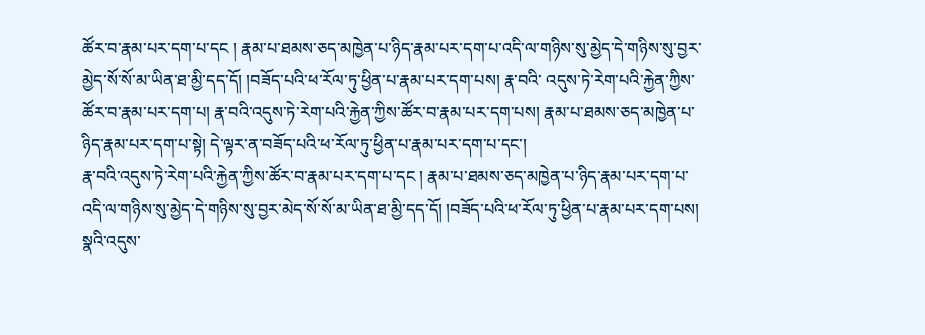ཚོར་བ་རྣམ་པར་དག་པ་དང ། རྣམ་པ་ཐམས་ཅད་མཁྱེན་པ་ཉིད་རྣམ་པར་དག་པ་འདི་ལ་གཉིས་སུ་མྱེད་དེ་གཉིས་སུ་བྱར་མྱེད་སོ་སོ་མ་ཡིན་ཐ་མྱི་དད་དོ། །བཟོད་པའི་ཕ་རོལ་ཏུ་ཕྱིན་པ་རྣམ་པར་དག་པས། རྣ་བའི་ འདུས་ཏེ་རེག་པའི་རྐྱེན་ཀྱིས་ཚོར་བ་རྣམ་པར་དག་པ། རྣ་བའི་འདུས་ཏེ་རེག་པའི་རྐྱེན་ཀྱིས་ཚོར་བ་རྣམ་པར་དག་པས། རྣམ་པ་ཐམས་ཅད་མཁྱེན་པ་ཉིད་རྣམ་པར་དག་པ་སྟེ། དེ་ལྟར་ན་བཟོད་པའི་ཕ་རོལ་ཏུ་ཕྱིན་པ་རྣམ་པར་དག་པ་དང་།
རྣ་བའི་འདུས་ཏེ་རེག་པའི་རྐྱེན་ཀྱིས་ཚོར་བ་རྣམ་པར་དག་པ་དང ། རྣམ་པ་ཐམས་ཅད་མཁྱེན་པ་ཉིད་རྣམ་པར་དག་པ་འདི་ལ་གཉིས་སུ་མྱེད་དེ་གཉིས་སུ་བྱར་མེད་སོ་སོ་མ་ཡིན་ཐ་མྱི་དད་དོ། །བཟོད་པའི་ཕ་རོལ་ཏུ་ཕྱིན་པ་རྣམ་པར་དག་པས། སྣའི་འདུས་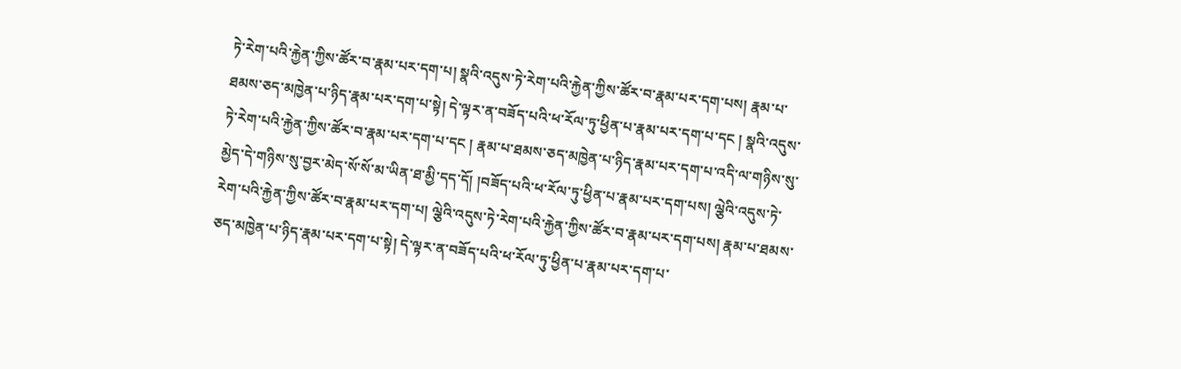ཏེ་རེག་པའི་རྐྱེན་ཀྱིས་ཚོར་བ་རྣམ་པར་དག་པ། སྣའི་འདུས་ཏེ་རེག་པའི་རྐྱེན་ཀྱིས་ཚོར་བ་རྣམ་པར་དག་པས། རྣམ་པ་ཐམས་ཅད་མཁྱེན་པ་ཉིད་རྣམ་པར་དག་པ་སྟེ། དེ་ལྟར་ན་བཟོད་པའི་ཕ་རོལ་ཏུ་ཕྱིན་པ་རྣམ་པར་དག་པ་དང ། སྣའི་འདུས་ཏེ་རེག་པའི་རྐྱེན་ཀྱིས་ཚོར་བ་རྣམ་པར་དག་པ་དང ། རྣམ་པ་ཐམས་ཅད་མཁྱེན་པ་ཉིད་རྣམ་པར་དག་པ་འདི་ལ་གཉིས་སུ་མྱེད་དེ་གཉིས་སུ་བྱར་མེད་སོ་སོ་མ་ཡིན་ཐ་མྱི་དད་དོ། །བཟོད་པའི་ཕ་རོལ་ཏུ་ཕྱིན་པ་རྣམ་པར་དག་པས། ལྕེའི་འདུས་ཏེ་རེག་པའི་རྐྱེན་ཀྱིས་ཚོར་བ་རྣམ་པར་དག་པ། ལྕེའི་འདུས་ཏེ་རེག་པའི་རྐྱེན་ཀྱིས་ཚོར་བ་རྣམ་པར་དག་པས། རྣམ་པ་ཐམས་ཅད་མཁྱེན་པ་ཉིད་རྣམ་པར་དག་པ་སྟེ། དེ་ལྟར་ན་བཟོད་པའི་ཕ་རོལ་ཏུ་ཕྱིན་པ་རྣམ་པར་དག་པ་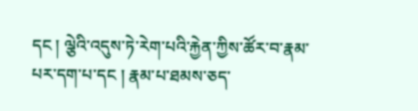དང ། ལྕེའི་འདུས་ཏེ་རེག་པའི་རྐྱེན་ཀྱིས་ཚོར་བ་རྣམ་པར་དག་པ་དང ། རྣམ་པ་ཐམས་ཅད་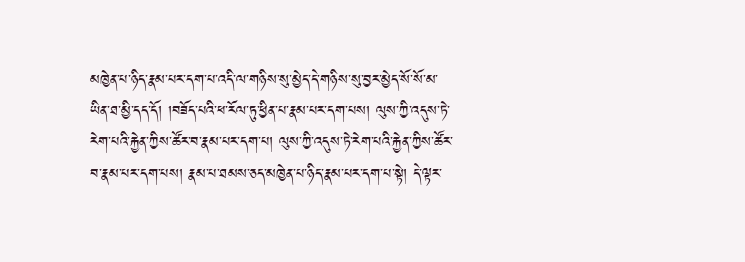མཁྱེན་པ་ཉིད་རྣམ་པར་དག་པ་འདི་ལ་གཉིས་སུ་མྱེད་དེ་གཉིས་སུ་བྱར་མྱེད་སོ་སོ་མ་ཡིན་ཐ་མྱི་དད་དོ། །བཟོད་པའི་ཕ་རོལ་ཏུ་ཕྱིན་པ་རྣམ་པར་དག་པས། ལུས་ཀྱི་འདུས་ཏེ་རེག་པའི་རྐྱེན་ཀྱིས་ཚོར་བ་རྣམ་པར་དག་པ། ལུས་ཀྱི་འདུས་ཏེ་རེག་པའི་རྐྱེན་ཀྱིས་ཚོར་བ་རྣམ་པར་དག་པས། རྣམ་པ་ཐམས་ཅད་མཁྱེན་པ་ཉིད་རྣམ་པར་དག་པ་སྟེ། དེ་ལྟར་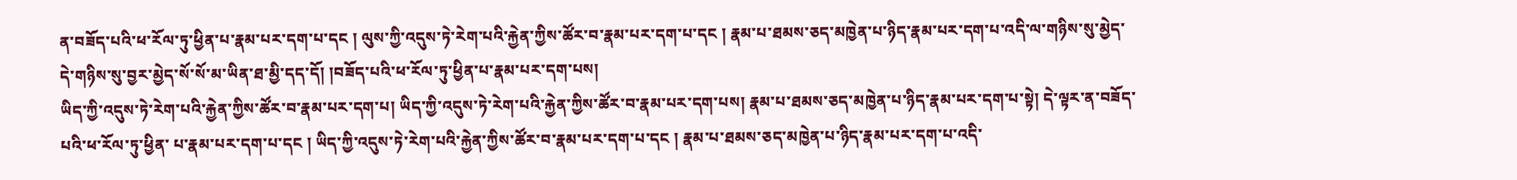ན་བཟོད་པའི་ཕ་རོལ་ཏུ་ཕྱིན་པ་རྣམ་པར་དག་པ་དང ། ལུས་ཀྱི་འདུས་ཏེ་རེག་པའི་རྐྱེན་ཀྱིས་ཚོར་བ་རྣམ་པར་དག་པ་དང ། རྣམ་པ་ཐམས་ཅད་མཁྱེན་པ་ཉིད་རྣམ་པར་དག་པ་འདི་ལ་གཉིས་སུ་མྱེད་དེ་གཉིས་སུ་བྱར་མྱེད་སོ་སོ་མ་ཡིན་ཐ་མྱི་དད་དོ། །བཟོད་པའི་ཕ་རོལ་ཏུ་ཕྱིན་པ་རྣམ་པར་དག་པས།
ཡིད་ཀྱི་འདུས་ཏེ་རེག་པའི་རྐྱེན་ཀྱིས་ཚོར་བ་རྣམ་པར་དག་པ། ཡིད་ཀྱི་འདུས་ཏེ་རེག་པའི་རྐྱེན་ཀྱིས་ཚོར་བ་རྣམ་པར་དག་པས། རྣམ་པ་ཐམས་ཅད་མཁྱེན་པ་ཉིད་རྣམ་པར་དག་པ་སྟེ། དེ་ལྟར་ན་བཟོད་པའི་ཕ་རོལ་ཏུ་ཕྱིན་ པ་རྣམ་པར་དག་པ་དང ། ཡིད་ཀྱི་འདུས་ཏེ་རེག་པའི་རྐྱེན་ཀྱིས་ཚོར་བ་རྣམ་པར་དག་པ་དང ། རྣམ་པ་ཐམས་ཅད་མཁྱེན་པ་ཉིད་རྣམ་པར་དག་པ་འདི་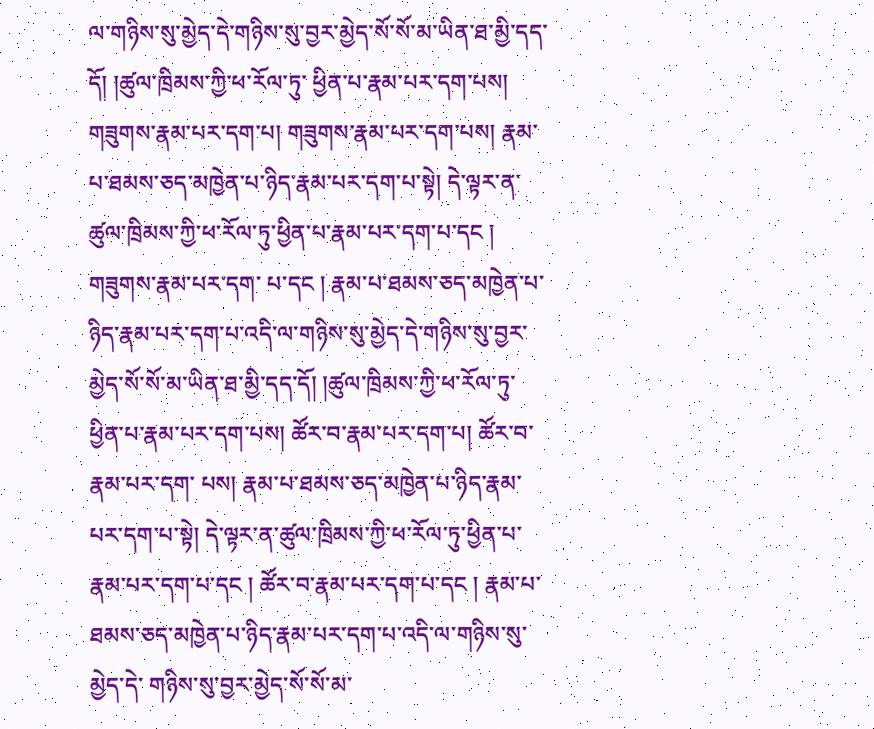ལ་གཉིས་སུ་མྱེད་དེ་གཉིས་སུ་བྱར་མྱེད་སོ་སོ་མ་ཡིན་ཐ་མྱི་དད་དོ། །ཚུལ་ཁྲིམས་ཀྱི་ཕ་རོལ་ཏུ་ ཕྱིན་པ་རྣམ་པར་དག་པས། གཟུགས་རྣམ་པར་དག་པ། གཟུགས་རྣམ་པར་དག་པས། རྣམ་པ་ཐམས་ཅད་མཁྱེན་པ་ཉིད་རྣམ་པར་དག་པ་སྟེ། དེ་ལྟར་ན་ཚུལ་ཁྲིམས་ཀྱི་ཕ་རོལ་ཏུ་ཕྱིན་པ་རྣམ་པར་དག་པ་དང ། གཟུགས་རྣམ་པར་དག་ པ་དང ། རྣམ་པ་ཐམས་ཅད་མཁྱེན་པ་ཉིད་རྣམ་པར་དག་པ་འདི་ལ་གཉིས་སུ་མྱེད་དེ་གཉིས་སུ་བྱར་མྱེད་སོ་སོ་མ་ཡིན་ཐ་མྱི་དད་དོ། །ཚུལ་ཁྲིམས་ཀྱི་ཕ་རོལ་ཏུ་ཕྱིན་པ་རྣམ་པར་དག་པས། ཚོར་བ་རྣམ་པར་དག་པ། ཚོར་བ་རྣམ་པར་དག་ པས། རྣམ་པ་ཐམས་ཅད་མཁྱེན་པ་ཉིད་རྣམ་པར་དག་པ་སྟེ། དེ་ལྟར་ན་ཚུལ་ཁྲིམས་ཀྱི་ཕ་རོལ་ཏུ་ཕྱིན་པ་རྣམ་པར་དག་པ་དང ། ཚོར་བ་རྣམ་པར་དག་པ་དང ། རྣམ་པ་ཐམས་ཅད་མཁྱེན་པ་ཉིད་རྣམ་པར་དག་པ་འདི་ལ་གཉིས་སུ་མྱེད་དེ་ གཉིས་སུ་བྱར་མྱེད་སོ་སོ་མ་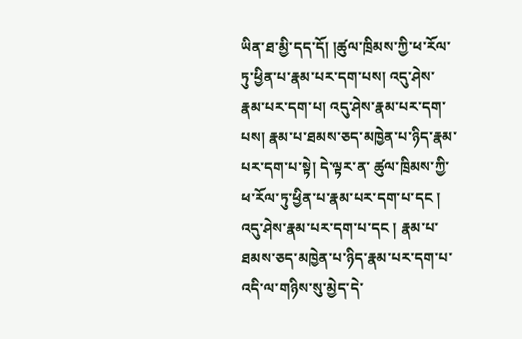ཡིན་ཐ་མྱི་དད་དོ། །ཚུལ་ཁྲིམས་ཀྱི་ཕ་རོལ་ཏུ་ཕྱིན་པ་རྣམ་པར་དག་པས། འདུ་ཤེས་རྣམ་པར་དག་པ། འདུ་ཤེས་རྣམ་པར་དག་པས། རྣམ་པ་ཐམས་ཅད་མཁྱེན་པ་ཉིད་རྣམ་པར་དག་པ་སྟེ། དེ་ལྟར་ན་ ཚུལ་ཁྲིམས་ཀྱི་ཕ་རོལ་ཏུ་ཕྱིན་པ་རྣམ་པར་དག་པ་དང ། འདུ་ཤེས་རྣམ་པར་དག་པ་དང ། རྣམ་པ་ཐམས་ཅད་མཁྱེན་པ་ཉིད་རྣམ་པར་དག་པ་འདི་ལ་གཉིས་སུ་མྱེད་དེ་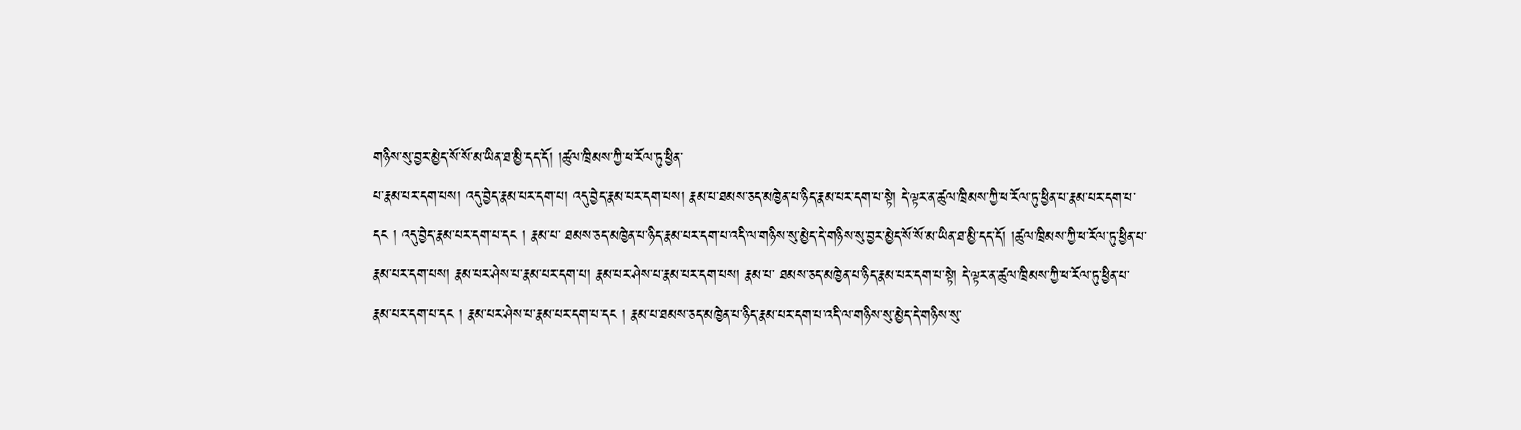གཉིས་སུ་བྱར་མྱེད་སོ་སོ་མ་ཡིན་ཐ་མྱི་དད་དོ། །ཚུལ་ཁྲིམས་ཀྱི་ཕ་རོལ་ཏུ་ཕྱིན་
པ་རྣམ་པར་དག་པས། འདུ་བྱེད་རྣམ་པར་དག་པ། འདུ་བྱེད་རྣམ་པར་དག་པས། རྣམ་པ་ཐམས་ཅད་མཁྱེན་པ་ཉིད་རྣམ་པར་དག་པ་སྟེ། དེ་ལྟར་ན་ཚུལ་ཁྲིམས་ཀྱི་ཕ་རོལ་ཏུ་ཕྱིན་པ་རྣམ་པར་དག་པ་དང ། འདུ་བྱེད་རྣམ་པར་དག་པ་དང ། རྣམ་པ་ ཐམས་ཅད་མཁྱེན་པ་ཉིད་རྣམ་པར་དག་པ་འདི་ལ་གཉིས་སུ་མྱེད་དེ་གཉིས་སུ་བྱར་མྱེད་སོ་སོ་མ་ཡིན་ཐ་མྱི་དད་དོ། །ཚུལ་ཁྲིམས་ཀྱི་ཕ་རོལ་ཏུ་ཕྱིན་པ་རྣམ་པར་དག་པས། རྣམ་པར་ཤེས་པ་རྣམ་པར་དག་པ། རྣམ་པར་ཤེས་པ་རྣམ་པར་དག་པས། རྣམ་པ་ ཐམས་ཅད་མཁྱེན་པ་ཉིད་རྣམ་པར་དག་པ་སྟེ། དེ་ལྟར་ན་ཚུལ་ཁྲིམས་ཀྱི་ཕ་རོལ་ཏུ་ཕྱིན་པ་རྣམ་པར་དག་པ་དང ། རྣམ་པར་ཤེས་པ་རྣམ་པར་དག་པ་དང ། རྣམ་པ་ཐམས་ཅད་མཁྱེན་པ་ཉིད་རྣམ་པར་དག་པ་འདི་ལ་གཉིས་སུ་མྱེད་དེ་གཉིས་སུ་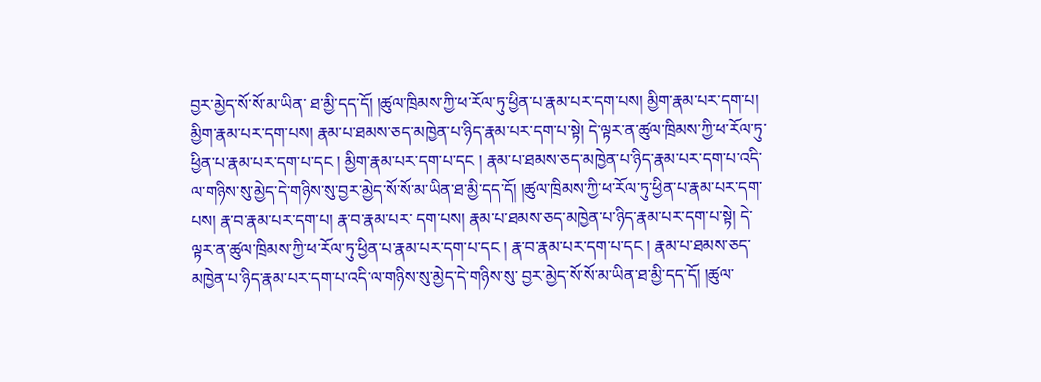བྱར་མྱེད་སོ་སོ་མ་ཡིན་ ཐ་མྱི་དད་དོ། །ཚུལ་ཁྲིམས་ཀྱི་ཕ་རོལ་ཏུ་ཕྱིན་པ་རྣམ་པར་དག་པས། མྱིག་རྣམ་པར་དག་པ། མྱིག་རྣམ་པར་དག་པས། རྣམ་པ་ཐམས་ཅད་མཁྱེན་པ་ཉིད་རྣམ་པར་དག་པ་སྟེ། དེ་ལྟར་ན་ཚུལ་ཁྲིམས་ཀྱི་ཕ་རོལ་ཏུ་ཕྱིན་པ་རྣམ་པར་དག་པ་དང ། མྱིག་རྣམ་པར་དག་པ་དང ། རྣམ་པ་ཐམས་ཅད་མཁྱེན་པ་ཉིད་རྣམ་པར་དག་པ་འདི་ལ་གཉིས་སུ་མྱེད་དེ་གཉིས་སུ་བྱར་མྱེད་སོ་སོ་མ་ཡིན་ཐ་མྱི་དད་དོ། །ཚུལ་ཁྲིམས་ཀྱི་ཕ་རོལ་ཏུ་ཕྱིན་པ་རྣམ་པར་དག་པས། རྣ་བ་རྣམ་པར་དག་པ། རྣ་བ་རྣམ་པར་ དག་པས། རྣམ་པ་ཐམས་ཅད་མཁྱེན་པ་ཉིད་རྣམ་པར་དག་པ་སྟེ། དེ་ལྟར་ན་ཚུལ་ཁྲིམས་ཀྱི་ཕ་རོལ་ཏུ་ཕྱིན་པ་རྣམ་པར་དག་པ་དང ། རྣ་བ་རྣམ་པར་དག་པ་དང ། རྣམ་པ་ཐམས་ཅད་མཁྱེན་པ་ཉིད་རྣམ་པར་དག་པ་འདི་ལ་གཉིས་སུ་མྱེད་དེ་གཉིས་སུ་ བྱར་མྱེད་སོ་སོ་མ་ཡིན་ཐ་མྱི་དད་དོ། །ཚུལ་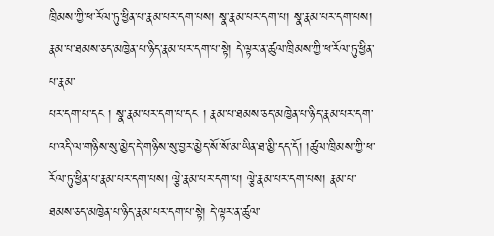ཁྲིམས་ཀྱི་ཕ་རོལ་ཏུ་ཕྱིན་པ་རྣམ་པར་དག་པས། སྣ་རྣམ་པར་དག་པ། སྣ་རྣམ་པར་དག་པས། རྣམ་པ་ཐམས་ཅད་མཁྱེན་པ་ཉིད་རྣམ་པར་དག་པ་སྟེ། དེ་ལྟར་ན་ཚུལ་ཁྲིམས་ཀྱི་ཕ་རོལ་ཏུ་ཕྱིན་པ་རྣམ་
པར་དག་པ་དང ། སྣ་རྣམ་པར་དག་པ་དང ། རྣམ་པ་ཐམས་ཅད་མཁྱེན་པ་ཉིད་རྣམ་པར་དག་པ་འདི་ལ་གཉིས་སུ་མྱེད་དེ་གཉིས་སུ་བྱར་མྱེད་སོ་སོ་མ་ཡིན་ཐ་མྱི་དད་དོ། །ཚུལ་ཁྲིམས་ཀྱི་ཕ་རོལ་ཏུ་ཕྱིན་པ་རྣམ་པར་དག་པས། ལྕེ་རྣམ་པར་དག་པ། ལྕེ་རྣམ་པར་དག་པས། རྣམ་པ་ཐམས་ཅད་མཁྱེན་པ་ཉིད་རྣམ་པར་དག་པ་སྟེ། དེ་ལྟར་ན་ཚུལ་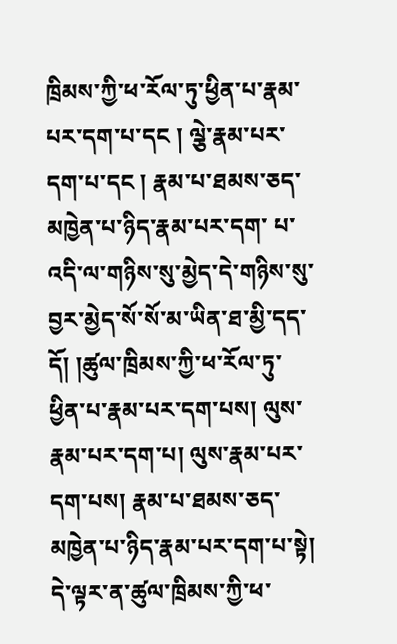ཁྲིམས་ཀྱི་ཕ་རོལ་ཏུ་ཕྱིན་པ་རྣམ་པར་དག་པ་དང ། ལྕེ་རྣམ་པར་དག་པ་དང ། རྣམ་པ་ཐམས་ཅད་མཁྱེན་པ་ཉིད་རྣམ་པར་དག་ པ་འདི་ལ་གཉིས་སུ་མྱེད་དེ་གཉིས་སུ་བྱར་མྱེད་སོ་སོ་མ་ཡིན་ཐ་མྱི་དད་དོ། །ཚུལ་ཁྲིམས་ཀྱི་ཕ་རོལ་ཏུ་ཕྱིན་པ་རྣམ་པར་དག་པས། ལུས་རྣམ་པར་དག་པ། ལུས་རྣམ་པར་དག་པས། རྣམ་པ་ཐམས་ཅད་མཁྱེན་པ་ཉིད་རྣམ་པར་དག་པ་སྟེ། དེ་ལྟར་ན་ཚུལ་ཁྲིམས་ཀྱི་ཕ་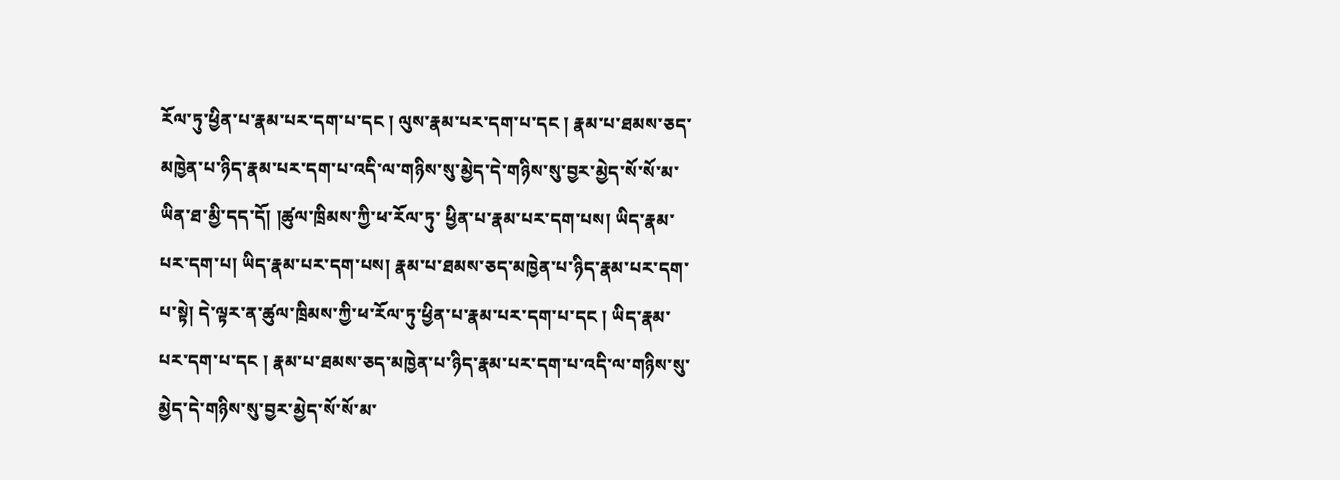རོལ་ཏུ་ཕྱིན་པ་རྣམ་པར་དག་པ་དང ། ལུས་རྣམ་པར་དག་པ་དང ། རྣམ་པ་ཐམས་ཅད་མཁྱེན་པ་ཉིད་རྣམ་པར་དག་པ་འདི་ལ་གཉིས་སུ་མྱེད་དེ་གཉིས་སུ་བྱར་མྱེད་སོ་སོ་མ་ཡིན་ཐ་མྱི་དད་དོ། །ཚུལ་ཁྲིམས་ཀྱི་ཕ་རོལ་ཏུ་ ཕྱིན་པ་རྣམ་པར་དག་པས། ཡིད་རྣམ་པར་དག་པ། ཡིད་རྣམ་པར་དག་པས། རྣམ་པ་ཐམས་ཅད་མཁྱེན་པ་ཉིད་རྣམ་པར་དག་པ་སྟེ། དེ་ལྟར་ན་ཚུལ་ཁྲིམས་ཀྱི་ཕ་རོལ་ཏུ་ཕྱིན་པ་རྣམ་པར་དག་པ་དང ། ཡིད་རྣམ་པར་དག་པ་དང ། རྣམ་པ་ཐམས་ཅད་མཁྱེན་པ་ཉིད་རྣམ་པར་དག་པ་འདི་ལ་གཉིས་སུ་མྱེད་དེ་གཉིས་སུ་བྱར་མྱེད་སོ་སོ་མ་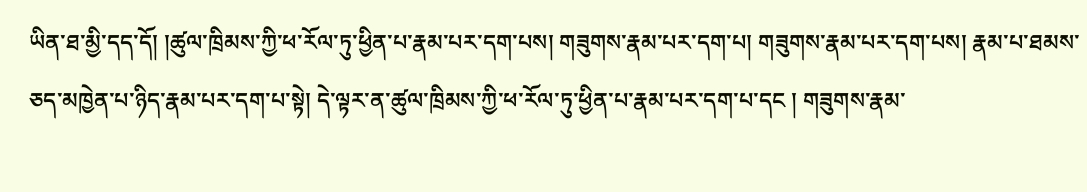ཡིན་ཐ་མྱི་དད་དོ། །ཚུལ་ཁྲིམས་ཀྱི་ཕ་རོལ་ཏུ་ཕྱིན་པ་རྣམ་པར་དག་པས། གཟུགས་རྣམ་པར་དག་པ། གཟུགས་རྣམ་པར་དག་པས། རྣམ་པ་ཐམས་ཅད་མཁྱེན་པ་ཉིད་རྣམ་པར་དག་པ་སྟེ། དེ་ལྟར་ན་ཚུལ་ཁྲིམས་ཀྱི་ཕ་རོལ་ཏུ་ཕྱིན་པ་རྣམ་པར་དག་པ་དང ། གཟུགས་རྣམ་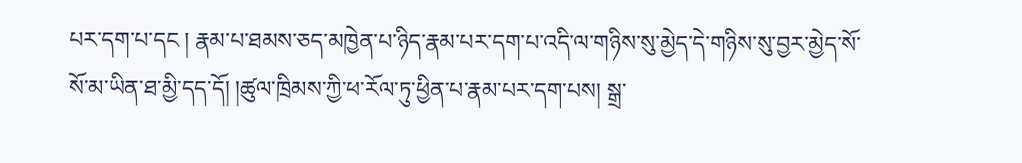པར་དག་པ་དང ། རྣམ་པ་ཐམས་ཅད་མཁྱེན་པ་ཉིད་རྣམ་པར་དག་པ་འདི་ལ་གཉིས་སུ་མྱེད་དེ་གཉིས་སུ་བྱར་མྱེད་སོ་
སོ་མ་ཡིན་ཐ་མྱི་དད་དོ། །ཚུལ་ཁྲིམས་ཀྱི་ཕ་རོལ་ཏུ་ཕྱིན་པ་རྣམ་པར་དག་པས། སྒྲ་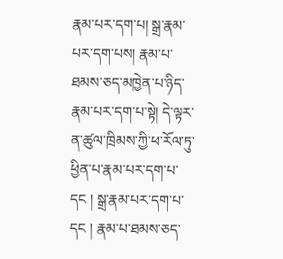རྣམ་པར་དག་པ། སྒྲ་རྣམ་པར་དག་པས། རྣམ་པ་ཐམས་ཅད་མཁྱེན་པ་ཉིད་རྣམ་པར་དག་པ་སྟེ། དེ་ལྟར་ན་ཚུལ་ཁྲིམས་ཀྱི་ཕ་རོལ་ཏུ་ཕྱིན་པ་རྣམ་པར་དག་པ་དང ། སྒྲ་རྣམ་པར་དག་པ་དང ། རྣམ་པ་ཐམས་ཅད་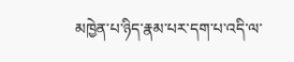མཁྱེན་པ་ཉིད་རྣམ་པར་དག་པ་འདི་ལ་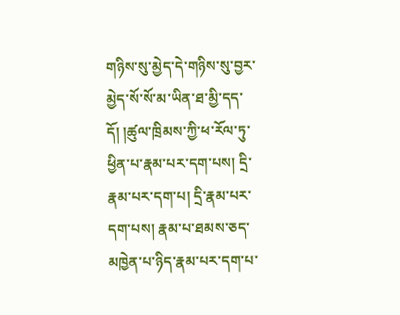གཉིས་སུ་མྱེད་དེ་གཉིས་སུ་བྱར་མྱེད་སོ་སོ་མ་ཡིན་ཐ་མྱི་དད་དོ། །ཚུལ་ཁྲིམས་ཀྱི་ཕ་རོལ་ཏུ་ཕྱིན་པ་རྣམ་པར་དག་པས། དྲི་རྣམ་པར་དག་པ། དྲི་རྣམ་པར་དག་པས། རྣམ་པ་ཐམས་ཅད་མཁྱེན་པ་ཉིད་རྣམ་པར་དག་པ་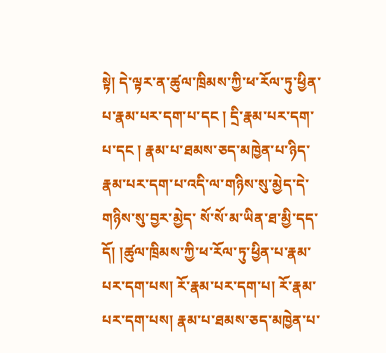སྟེ། དེ་ལྟར་ན་ཚུལ་ཁྲིམས་ཀྱི་ཕ་རོལ་ཏུ་ཕྱིན་པ་རྣམ་པར་དག་པ་དང ། དྲི་རྣམ་པར་དག་པ་དང ། རྣམ་པ་ཐམས་ཅད་མཁྱེན་པ་ཉིད་རྣམ་པར་དག་པ་འདི་ལ་གཉིས་སུ་མྱེད་དེ་གཉིས་སུ་བྱར་མྱེད་ སོ་སོ་མ་ཡིན་ཐ་མྱི་དད་དོ། །ཚུལ་ཁྲིམས་ཀྱི་ཕ་རོལ་ཏུ་ཕྱིན་པ་རྣམ་པར་དག་པས། རོ་རྣམ་པར་དག་པ། རོ་རྣམ་པར་དག་པས། རྣམ་པ་ཐམས་ཅད་མཁྱེན་པ་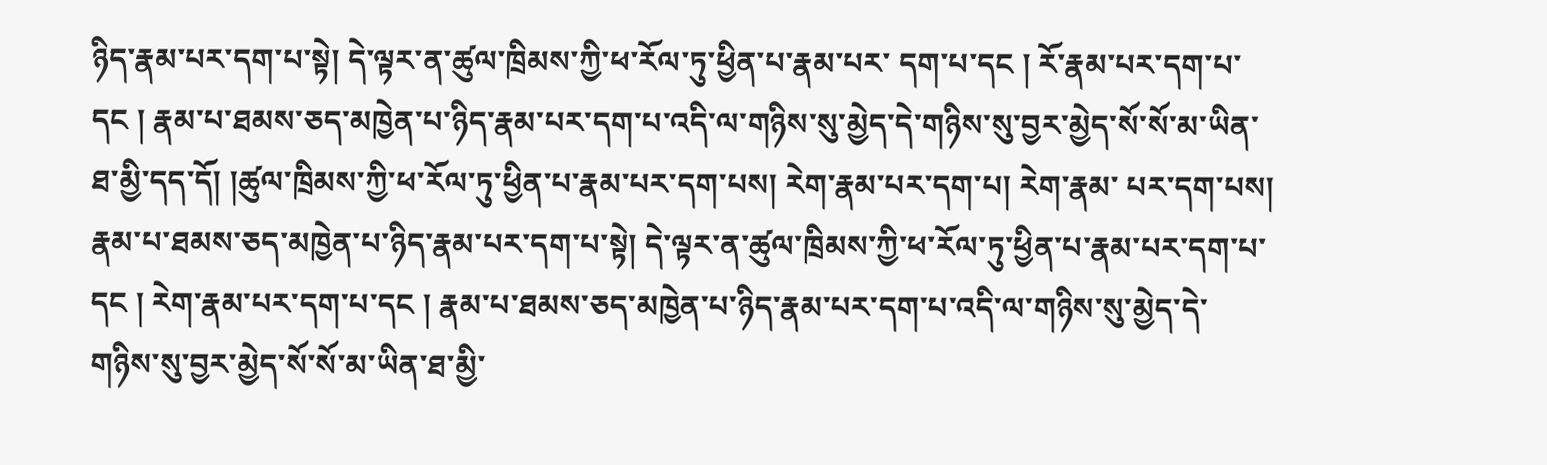ཉིད་རྣམ་པར་དག་པ་སྟེ། དེ་ལྟར་ན་ཚུལ་ཁྲིམས་ཀྱི་ཕ་རོལ་ཏུ་ཕྱིན་པ་རྣམ་པར་ དག་པ་དང ། རོ་རྣམ་པར་དག་པ་དང ། རྣམ་པ་ཐམས་ཅད་མཁྱེན་པ་ཉིད་རྣམ་པར་དག་པ་འདི་ལ་གཉིས་སུ་མྱེད་དེ་གཉིས་སུ་བྱར་མྱེད་སོ་སོ་མ་ཡིན་ཐ་མྱི་དད་དོ། །ཚུལ་ཁྲིམས་ཀྱི་ཕ་རོལ་ཏུ་ཕྱིན་པ་རྣམ་པར་དག་པས། རེག་རྣམ་པར་དག་པ། རེག་རྣམ་ པར་དག་པས། རྣམ་པ་ཐམས་ཅད་མཁྱེན་པ་ཉིད་རྣམ་པར་དག་པ་སྟེ། དེ་ལྟར་ན་ཚུལ་ཁྲིམས་ཀྱི་ཕ་རོལ་ཏུ་ཕྱིན་པ་རྣམ་པར་དག་པ་དང ། རེག་རྣམ་པར་དག་པ་དང ། རྣམ་པ་ཐམས་ཅད་མཁྱེན་པ་ཉིད་རྣམ་པར་དག་པ་འདི་ལ་གཉིས་སུ་མྱེད་དེ་ གཉིས་སུ་བྱར་མྱེད་སོ་སོ་མ་ཡིན་ཐ་མྱི་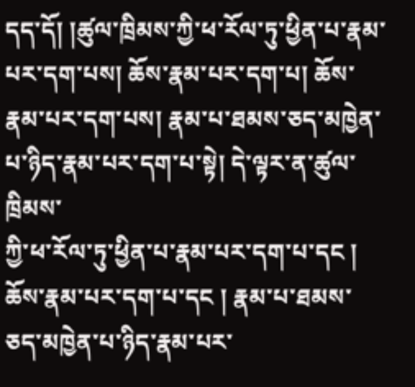དད་དོ། །ཚུལ་ཁྲིམས་ཀྱི་ཕ་རོལ་ཏུ་ཕྱིན་པ་རྣམ་པར་དག་པས། ཆོས་རྣམ་པར་དག་པ། ཆོས་རྣམ་པར་དག་པས། རྣམ་པ་ཐམས་ཅད་མཁྱེན་པ་ཉིད་རྣམ་པར་དག་པ་སྟེ། དེ་ལྟར་ན་ཚུལ་ཁྲིམས་
ཀྱི་ཕ་རོལ་ཏུ་ཕྱིན་པ་རྣམ་པར་དག་པ་དང ། ཆོས་རྣམ་པར་དག་པ་དང ། རྣམ་པ་ཐམས་ཅད་མཁྱེན་པ་ཉིད་རྣམ་པར་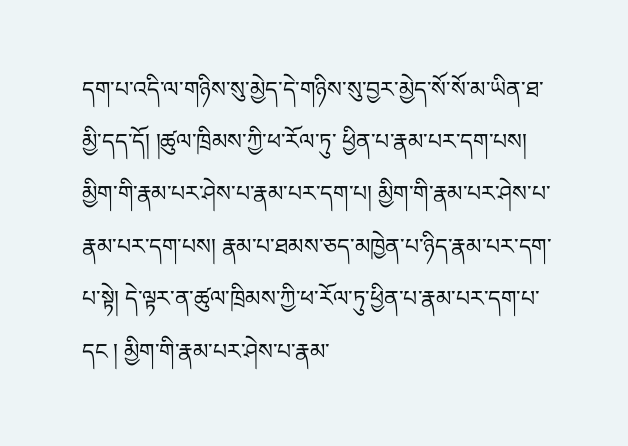དག་པ་འདི་ལ་གཉིས་སུ་མྱེད་དེ་གཉིས་སུ་བྱར་མྱེད་སོ་སོ་མ་ཡིན་ཐ་མྱི་དད་དོ། །ཚུལ་ཁྲིམས་ཀྱི་ཕ་རོལ་ཏུ་ ཕྱིན་པ་རྣམ་པར་དག་པས། མྱིག་གི་རྣམ་པར་ཤེས་པ་རྣམ་པར་དག་པ། མྱིག་གི་རྣམ་པར་ཤེས་པ་རྣམ་པར་དག་པས། རྣམ་པ་ཐམས་ཅད་མཁྱེན་པ་ཉིད་རྣམ་པར་དག་པ་སྟེ། དེ་ལྟར་ན་ཚུལ་ཁྲིམས་ཀྱི་ཕ་རོལ་ཏུ་ཕྱིན་པ་རྣམ་པར་དག་པ་དང ། མྱིག་གི་རྣམ་པར་ཤེས་པ་རྣམ་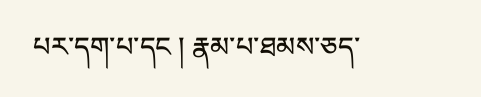པར་དག་པ་དང ། རྣམ་པ་ཐམས་ཅད་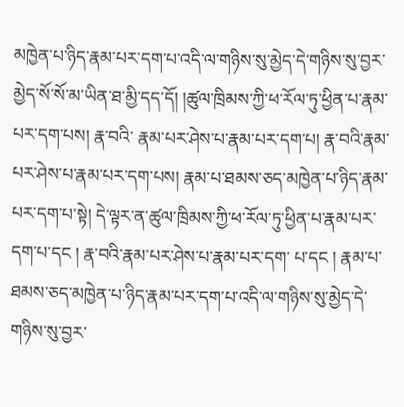མཁྱེན་པ་ཉིད་རྣམ་པར་དག་པ་འདི་ལ་གཉིས་སུ་མྱེད་དེ་གཉིས་སུ་བྱར་མྱེད་སོ་སོ་མ་ཡིན་ཐ་མྱི་དད་དོ། །ཚུལ་ཁྲིམས་ཀྱི་ཕ་རོལ་ཏུ་ཕྱིན་པ་རྣམ་པར་དག་པས། རྣ་བའི་ རྣམ་པར་ཤེས་པ་རྣམ་པར་དག་པ། རྣ་བའི་རྣམ་པར་ཤེས་པ་རྣམ་པར་དག་པས། རྣམ་པ་ཐམས་ཅད་མཁྱེན་པ་ཉིད་རྣམ་པར་དག་པ་སྟེ། དེ་ལྟར་ན་ཚུལ་ཁྲིམས་ཀྱི་ཕ་རོལ་ཏུ་ཕྱིན་པ་རྣམ་པར་དག་པ་དང ། རྣ་བའི་རྣམ་པར་ཤེས་པ་རྣམ་པར་དག་ པ་དང ། རྣམ་པ་ཐམས་ཅད་མཁྱེན་པ་ཉིད་རྣམ་པར་དག་པ་འདི་ལ་གཉིས་སུ་མྱེད་དེ་གཉིས་སུ་བྱར་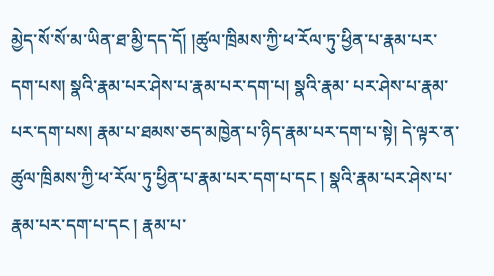མྱེད་སོ་སོ་མ་ཡིན་ཐ་མྱི་དད་དོ། །ཚུལ་ཁྲིམས་ཀྱི་ཕ་རོལ་ཏུ་ཕྱིན་པ་རྣམ་པར་དག་པས། སྣའི་རྣམ་པར་ཤེས་པ་རྣམ་པར་དག་པ། སྣའི་རྣམ་ པར་ཤེས་པ་རྣམ་པར་དག་པས། རྣམ་པ་ཐམས་ཅད་མཁྱེན་པ་ཉིད་རྣམ་པར་དག་པ་སྟེ། དེ་ལྟར་ན་ཚུལ་ཁྲིམས་ཀྱི་ཕ་རོལ་ཏུ་ཕྱིན་པ་རྣམ་པར་དག་པ་དང ། སྣའི་རྣམ་པར་ཤེས་པ་རྣམ་པར་དག་པ་དང ། རྣམ་པ་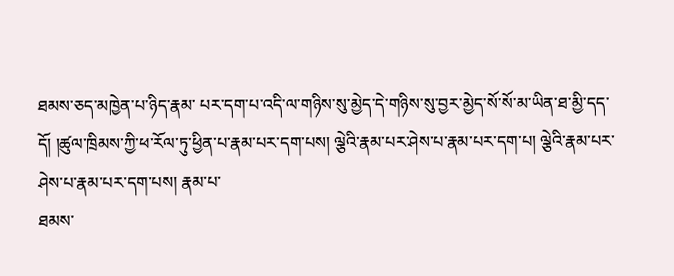ཐམས་ཅད་མཁྱེན་པ་ཉིད་རྣམ་ པར་དག་པ་འདི་ལ་གཉིས་སུ་མྱེད་དེ་གཉིས་སུ་བྱར་མྱེད་སོ་སོ་མ་ཡིན་ཐ་མྱི་དད་དོ། །ཚུལ་ཁྲིམས་ཀྱི་ཕ་རོལ་ཏུ་ཕྱིན་པ་རྣམ་པར་དག་པས། ལྕེའི་རྣམ་པར་ཤེས་པ་རྣམ་པར་དག་པ། ལྕེའི་རྣམ་པར་ཤེས་པ་རྣམ་པར་དག་པས། རྣམ་པ་
ཐམས་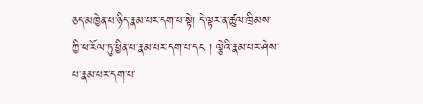ཅད་མཁྱེན་པ་ཉིད་རྣམ་པར་དག་པ་སྟེ། དེ་ལྟར་ན་ཚུལ་ཁྲིམས་ཀྱི་ཕ་རོལ་ཏུ་ཕྱིན་པ་རྣམ་པར་དག་པ་དང ། ལྕེའི་རྣམ་པར་ཤེས་པ་རྣམ་པར་དག་པ་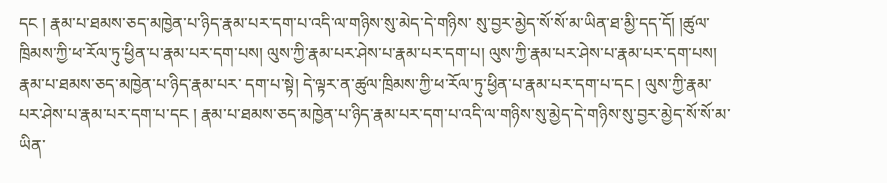དང ། རྣམ་པ་ཐམས་ཅད་མཁྱེན་པ་ཉིད་རྣམ་པར་དག་པ་འདི་ལ་གཉིས་སུ་མེད་དེ་གཉིས་ སུ་བྱར་མྱེད་སོ་སོ་མ་ཡིན་ཐ་མྱི་དད་དོ། །ཚུལ་ཁྲིམས་ཀྱི་ཕ་རོལ་ཏུ་ཕྱིན་པ་རྣམ་པར་དག་པས། ལུས་ཀྱི་རྣམ་པར་ཤེས་པ་རྣམ་པར་དག་པ། ལུས་ཀྱི་རྣམ་པར་ཤེས་པ་རྣམ་པར་དག་པས། རྣམ་པ་ཐམས་ཅད་མཁྱེན་པ་ཉིད་རྣམ་པར་ དག་པ་སྟེ། དེ་ལྟར་ན་ཚུལ་ཁྲིམས་ཀྱི་ཕ་རོལ་ཏུ་ཕྱིན་པ་རྣམ་པར་དག་པ་དང ། ལུས་ཀྱི་རྣམ་པར་ཤེས་པ་རྣམ་པར་དག་པ་དང ། རྣམ་པ་ཐམས་ཅད་མཁྱེན་པ་ཉིད་རྣམ་པར་དག་པ་འདི་ལ་གཉིས་སུ་མྱེད་དེ་གཉིས་སུ་བྱར་མྱེད་སོ་སོ་མ་ཡིན་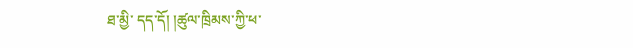ཐ་མྱི་ དད་དོ། །ཚུལ་ཁྲིམས་ཀྱི་ཕ་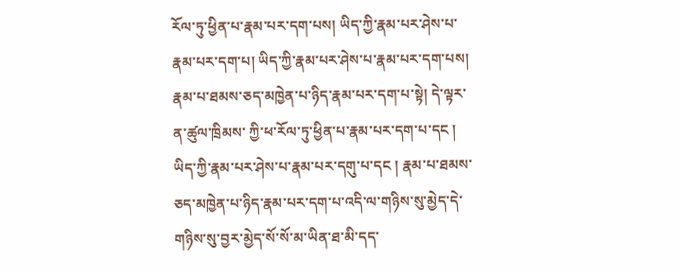རོལ་ཏུ་ཕྱིན་པ་རྣམ་པར་དག་པས། ཡིད་ཀྱི་རྣམ་པར་ཤེས་པ་རྣམ་པར་དག་པ། ཡིད་ཀྱི་རྣམ་པར་ཤེས་པ་རྣམ་པར་དག་པས། རྣམ་པ་ཐམས་ཅད་མཁྱེན་པ་ཉིད་རྣམ་པར་དག་པ་སྟེ། དེ་ལྟར་ན་ཚུལ་ཁྲིམས་ ཀྱི་ཕ་རོལ་ཏུ་ཕྱིན་པ་རྣམ་པར་དག་པ་དང ། ཡིད་ཀྱི་རྣམ་པར་ཤེས་པ་རྣམ་པར་དགུ་པ་དང ། རྣམ་པ་ཐམས་ཅད་མཁྱེན་པ་ཉིད་རྣམ་པར་དག་པ་འདི་ལ་གཉིས་སུ་མྱེད་དེ་གཉིས་སུ་བྱར་མྱེད་སོ་སོ་མ་ཡིན་ཐ་མི་དད་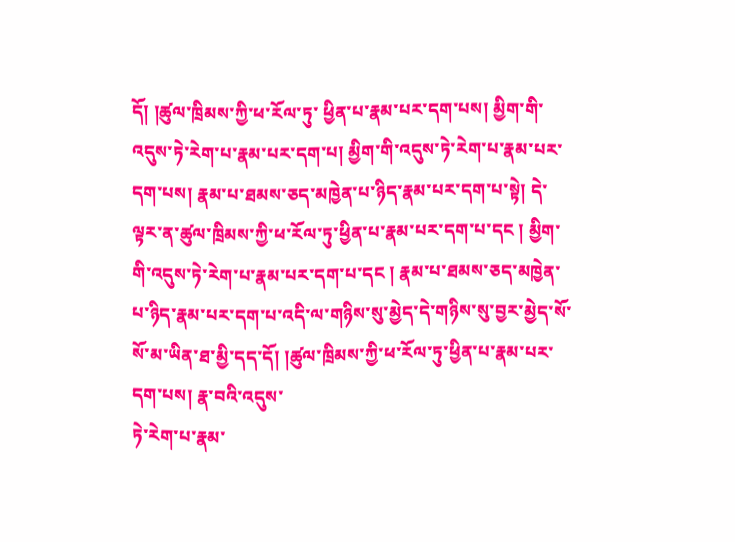དོ། །ཚུལ་ཁྲིམས་ཀྱི་ཕ་རོལ་ཏུ་ ཕྱིན་པ་རྣམ་པར་དག་པས། མྱིག་གི་འདུས་ཏེ་རེག་པ་རྣམ་པར་དག་པ། མྱིག་གི་འདུས་ཏེ་རེག་པ་རྣམ་པར་དག་པས། རྣམ་པ་ཐམས་ཅད་མཁྱེན་པ་ཉིད་རྣམ་པར་དག་པ་སྟེ། དེ་ལྟར་ན་ཚུལ་ཁྲིམས་ཀྱི་ཕ་རོལ་ཏུ་ཕྱིན་པ་རྣམ་པར་དག་པ་དང ། མྱིག་གི་འདུས་ཏེ་རེག་པ་རྣམ་པར་དག་པ་དང ། རྣམ་པ་ཐམས་ཅད་མཁྱེན་པ་ཉིད་རྣམ་པར་དག་པ་འདི་ལ་གཉིས་སུ་མྱེད་དེ་གཉིས་སུ་བྱར་མྱེད་སོ་སོ་མ་ཡིན་ཐ་མྱི་དད་དོ། །ཚུལ་ཁྲིམས་ཀྱི་ཕ་རོལ་ཏུ་ཕྱིན་པ་རྣམ་པར་དག་པས། རྣ་བའི་འདུས་
ཏེ་རེག་པ་རྣམ་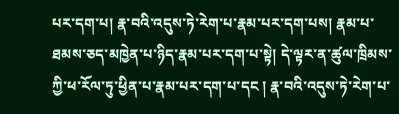པར་དག་པ། རྣ་བའི་འདུས་ཏེ་རེག་པ་རྣམ་པར་དག་པས། རྣམ་པ་ཐམས་ཅད་མཁྱེན་པ་ཉིད་རྣམ་པར་དག་པ་སྟེ། དེ་ལྟར་ན་ཚུལ་ཁྲིམས་ཀྱི་ཕ་རོལ་ཏུ་ཕྱིན་པ་རྣམ་པར་དག་པ་དང ། རྣ་བའི་འདུས་ཏེ་རེག་པ་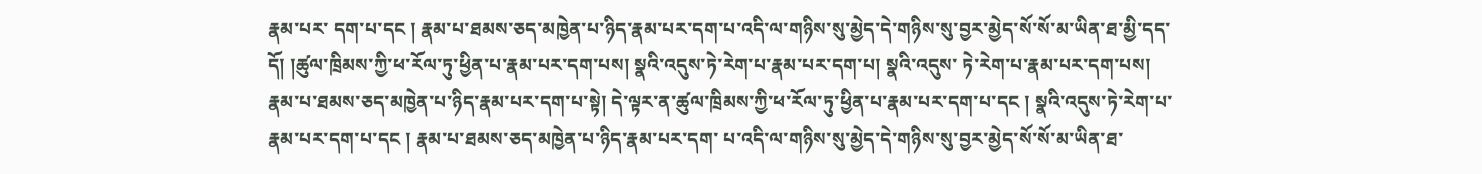རྣམ་པར་ དག་པ་དང ། རྣམ་པ་ཐམས་ཅད་མཁྱེན་པ་ཉིད་རྣམ་པར་དག་པ་འདི་ལ་གཉིས་སུ་མྱེད་དེ་གཉིས་སུ་བྱར་མྱེད་སོ་སོ་མ་ཡིན་ཐ་མྱི་དད་དོ། །ཚུལ་ཁྲིམས་ཀྱི་ཕ་རོལ་ཏུ་ཕྱིན་པ་རྣམ་པར་དག་པས། སྣའི་འདུས་ཏེ་རེག་པ་རྣམ་པར་དག་པ། སྣའི་འདུས་ ཏེ་རེག་པ་རྣམ་པར་དག་པས། རྣམ་པ་ཐམས་ཅད་མཁྱེན་པ་ཉིད་རྣམ་པར་དག་པ་སྟེ། དེ་ལྟར་ན་ཚུལ་ཁྲིམས་ཀྱི་ཕ་རོལ་ཏུ་ཕྱིན་པ་རྣམ་པར་དག་པ་དང ། སྣའི་འདུས་ཏེ་རེག་པ་རྣམ་པར་དག་པ་དང ། རྣམ་པ་ཐམས་ཅད་མཁྱེན་པ་ཉིད་རྣམ་པར་དག་ པ་འདི་ལ་གཉིས་སུ་མྱེད་དེ་གཉིས་སུ་བྱར་མྱེད་སོ་སོ་མ་ཡིན་ཐ་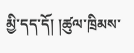མྱི་དད་དོ། །ཚུལ་ཁྲིམས་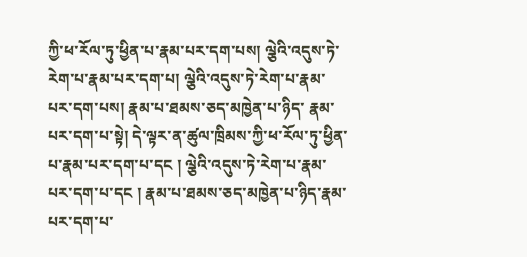ཀྱི་ཕ་རོལ་ཏུ་ཕྱིན་པ་རྣམ་པར་དག་པས། ལྕེའི་འདུས་ཏེ་རེག་པ་རྣམ་པར་དག་པ། ལྕེའི་འདུས་ཏེ་རེག་པ་རྣམ་པར་དག་པས། རྣམ་པ་ཐམས་ཅད་མཁྱེན་པ་ཉིད་ རྣམ་པར་དག་པ་སྟེ། དེ་ལྟར་ན་ཚུལ་ཁྲིམས་ཀྱི་ཕ་རོལ་ཏུ་ཕྱིན་པ་རྣམ་པར་དག་པ་དང ། ལྕེའི་འདུས་ཏེ་རེག་པ་རྣམ་པར་དག་པ་དང ། རྣམ་པ་ཐམས་ཅད་མཁྱེན་པ་ཉིད་རྣམ་པར་དག་པ་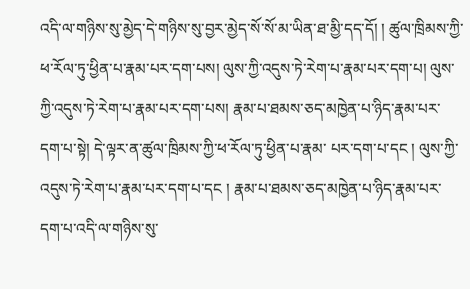འདི་ལ་གཉིས་སུ་མྱེད་དེ་གཉིས་སུ་བྱར་མྱེད་སོ་སོ་མ་ཡིན་ཐ་མྱི་དད་དོ། ། ཚུལ་ཁྲིམས་ཀྱི་ཕ་རོལ་ཏུ་ཕྱིན་པ་རྣམ་པར་དག་པས། ལུས་ཀྱི་འདུས་ཏེ་རེག་པ་རྣམ་པར་དག་པ། ལུས་ཀྱི་འདུས་ཏེ་རེག་པ་རྣམ་པར་དག་པས། རྣམ་པ་ཐམས་ཅད་མཁྱེན་པ་ཉིད་རྣམ་པར་དག་པ་སྟེ། དེ་ལྟར་ན་ཚུལ་ཁྲིམས་ཀྱི་ཕ་རོལ་ཏུ་ཕྱིན་པ་རྣམ་ པར་དག་པ་དང ། ལུས་ཀྱི་འདུས་ཏེ་རེག་པ་རྣམ་པར་དག་པ་དང ། རྣམ་པ་ཐམས་ཅད་མཁྱེན་པ་ཉིད་རྣམ་པར་དག་པ་འདི་ལ་གཉིས་སུ་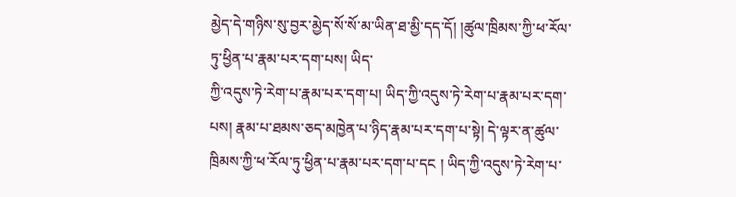མྱེད་དེ་གཉིས་སུ་བྱར་མྱེད་སོ་སོ་མ་ཡིན་ཐ་མྱི་དད་དོ། །ཚུལ་ཁྲིམས་ཀྱི་ཕ་རོལ་ཏུ་ཕྱིན་པ་རྣམ་པར་དག་པས། ཡིད་
ཀྱི་འདུས་ཏེ་རེག་པ་རྣམ་པར་དག་པ། ཡིད་ཀྱི་འདུས་ཏེ་རེག་པ་རྣམ་པར་དག་པས། རྣམ་པ་ཐམས་ཅད་མཁྱེན་པ་ཉིད་རྣམ་པར་དག་པ་སྟེ། དེ་ལྟར་ན་ཚུལ་ཁྲིམས་ཀྱི་ཕ་རོལ་ཏུ་ཕྱིན་པ་རྣམ་པར་དག་པ་དང ། ཡིད་ཀྱི་འདུས་ཏེ་རེག་པ་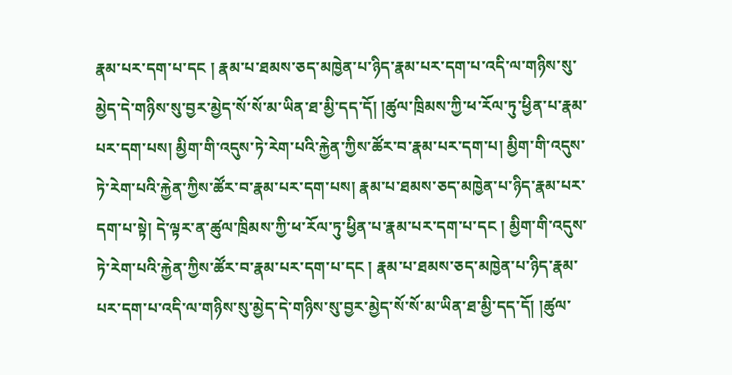རྣམ་པར་དག་པ་དང ། རྣམ་པ་ཐམས་ཅད་མཁྱེན་པ་ཉིད་རྣམ་པར་དག་པ་འདི་ལ་གཉིས་སུ་མྱེད་དེ་གཉིས་སུ་བྱར་མྱེད་སོ་སོ་མ་ཡིན་ཐ་མྱི་དད་དོ། །ཚུལ་ཁྲིམས་ཀྱི་ཕ་རོལ་ཏུ་ཕྱིན་པ་རྣམ་པར་དག་པས། མྱིག་གི་འདུས་ཏེ་རེག་པའི་རྐྱེན་ཀྱིས་ཚོར་བ་རྣམ་པར་དག་པ། མྱིག་གི་འདུས་ ཏེ་རེག་པའི་རྐྱེན་ཀྱིས་ཚོར་བ་རྣམ་པར་དག་པས། རྣམ་པ་ཐམས་ཅད་མཁྱེན་པ་ཉིད་རྣམ་པར་དག་པ་སྟེ། དེ་ལྟར་ན་ཚུལ་ཁྲིམས་ཀྱི་ཕ་རོལ་ཏུ་ཕྱིན་པ་རྣམ་པར་དག་པ་དང ། མྱིག་གི་འདུས་ཏེ་རེག་པའི་རྐྱེན་ཀྱིས་ཚོར་བ་རྣམ་པར་དག་པ་དང ། རྣམ་པ་ཐམས་ཅད་མཁྱེན་པ་ཉིད་རྣམ་པར་དག་པ་འདི་ལ་གཉིས་སུ་མྱེད་དེ་གཉིས་སུ་བྱར་མྱེད་སོ་སོ་མ་ཡིན་ཐ་མྱི་དད་དོ། །ཚུལ་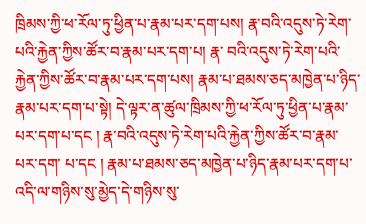ཁྲིམས་ཀྱི་ཕ་རོལ་ཏུ་ཕྱིན་པ་རྣམ་པར་དག་པས། རྣ་བའི་འདུས་ཏེ་རེག་པའི་རྐྱེན་ཀྱིས་ཚོར་བ་རྣམ་པར་དག་པ། རྣ་ བའི་འདུས་ཏེ་རེག་པའི་རྐྱེན་ཀྱིས་ཚོར་བ་རྣམ་པར་དག་པས། རྣམ་པ་ཐམས་ཅད་མཁྱེན་པ་ཉིད་རྣམ་པར་དག་པ་སྟེ། དེ་ལྟར་ན་ཚུལ་ཁྲིམས་ཀྱི་ཕ་རོལ་ཏུ་ཕྱིན་པ་རྣམ་པར་དག་པ་དང ། རྣ་བའི་འདུས་ཏེ་རེག་པའི་རྐྱེན་ཀྱིས་ཚོར་བ་རྣམ་པར་དག་ པ་དང ། རྣམ་པ་ཐམས་ཅད་མཁྱེན་པ་ཉིད་རྣམ་པར་དག་པ་འདི་ལ་གཉིས་སུ་མྱེད་དེ་གཉིས་སུ་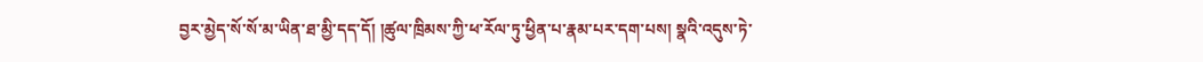བྱར་མྱེད་སོ་སོ་མ་ཡིན་ཐ་མྱི་དད་དོ། །ཚུལ་ཁྲིམས་ཀྱི་ཕ་རོལ་ཏུ་ཕྱིན་པ་རྣམ་པར་དག་པས། སྣའི་འདུས་ཏེ་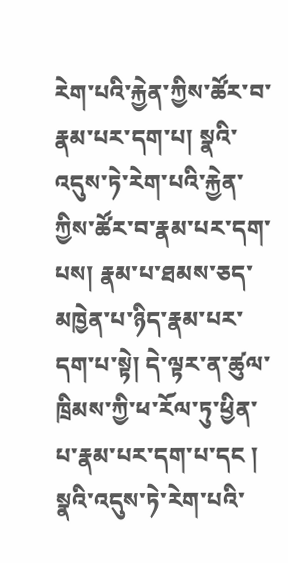རེག་པའི་རྐྱེན་ཀྱིས་ཚོར་བ་རྣམ་པར་དག་པ། སྣའི་འདུས་ཏེ་རེག་པའི་རྐྱེན་ཀྱིས་ཚོར་བ་རྣམ་པར་དག་པས། རྣམ་པ་ཐམས་ཅད་མཁྱེན་པ་ཉིད་རྣམ་པར་དག་པ་སྟེ། དེ་ལྟར་ན་ཚུལ་ཁྲིམས་ཀྱི་ཕ་རོལ་ཏུ་ཕྱིན་པ་རྣམ་པར་དག་པ་དང ། སྣའི་འདུས་ཏེ་རེག་པའི་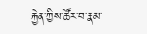རྐྱེན་ཀྱིས་ཚོར་བ་རྣམ་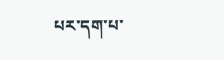པར་དག་པ་